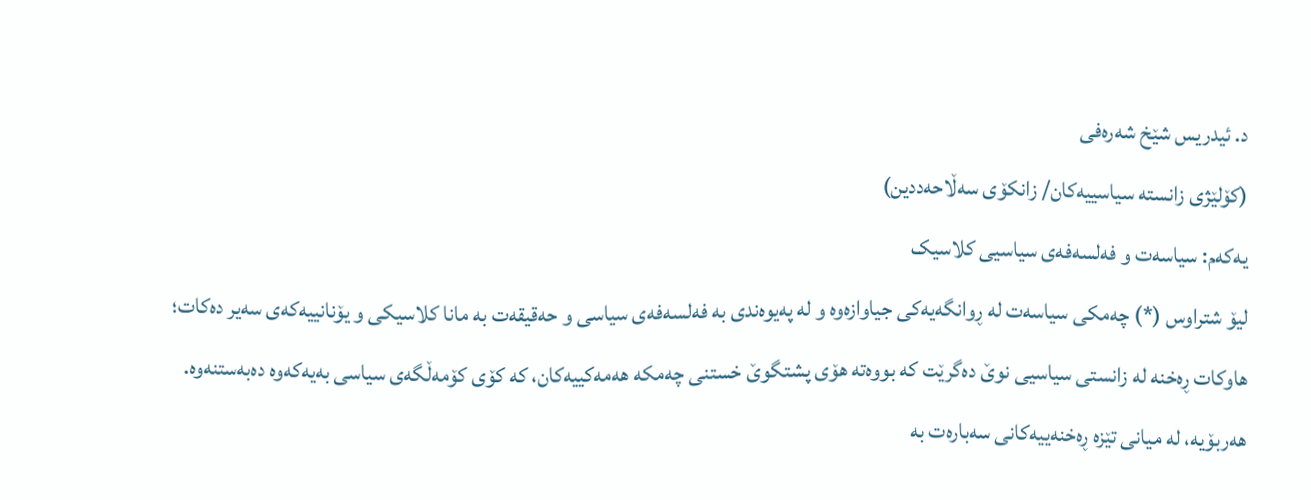د. ئیدریس شێخ شەرەفی
(کۆلێژی زانستە سیاسییەکان/ زانکۆی سەڵاحەددین)
یەکەم: سیاسەت و فەلسەفەی سیاسیی کلاسیک
لیۆ شتراوس (*) چەمکی سیاسەت لە ڕوانگەیەکی جیاوازەوە و لە پەیوەندی بە فەلسەفەی سیاسی و حەقیقەت بە مانا کلاسیکی و یۆنانییەکەی سەیر دەکات؛ ھاوکات ڕەخنە لە زانستی سیاسیی نوێ دەگرێت کە بووەتە ھۆی پشتگوێ خستنی چەمکە ھەمەکییەکان، کە کۆی کۆمەڵگەی سیاسی بەیەکەوە دەبەستنەوە. ھەربۆیە، لە میانی تێزە ڕەخنەییەکانی سەبارەت بە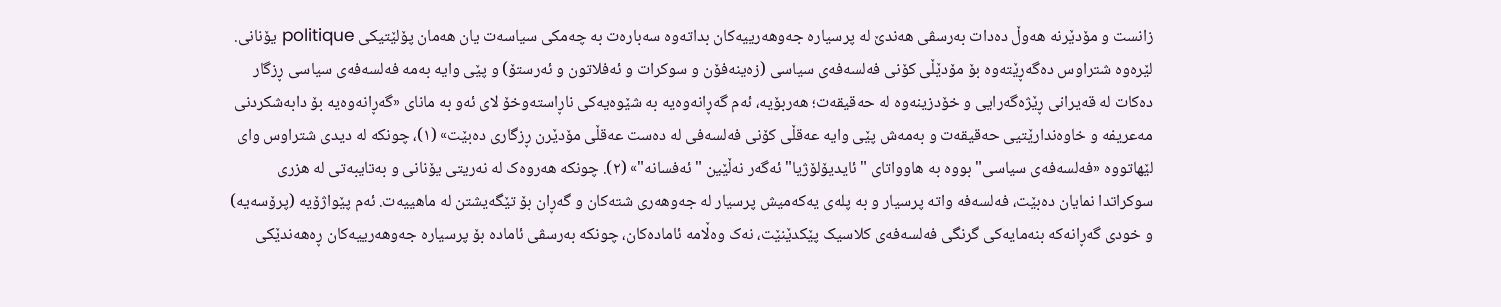زانست و مۆدێرنە ھەوڵ دەدات بەرسڤی ھەندێ لە پرسیارە جەوھەرییەکان بداتەوە سەبارەت بە چەمکی سیاسەت یان ھەمان پۆلێتیکی politique یۆنانی. لێرەوە شتراوس دەگەڕێتەوە بۆ مۆدێڵی کۆنی فەلسەفەی سیاسی (زەینەفۆن و سوکرات و ئەفلاتون و ئەرستۆ) و پێی وایە بەمە فەلسەفەی سیاسی ڕزگار دەکات لە قەیرانی ڕێژەگەرایی و خۆدزینەوە لە حەقیقەت؛ ھەربۆیە، ئەم گەڕانەوەیە بە شێوەیەکی ناڕاستەوخۆ لای ئەو بە مانای «گەڕانەوەیە بۆ دابەشکردنی مەعریفە و خاوەندارێتیی حەقیقەت و بەمەش پێی وایە عەقڵی کۆنی فەلسەفی لە دەست عەقڵی مۆدێرن ڕزگاری دەبێت» (١)، چونکە لە دیدی شتراوس وای لێھاتووە «فەلسەفەی سیاسی" بووە بە ھاوواتای "ئایدیۆلۆژیا" ئەگەر نەڵێین "ئەفسانە"» (٢). چونکە هەروەک لە نەریتی یۆنانی و بەتایبەتی لە ھزری سوکراتدا نمایان دەبێت، فەلسەفە واتە پرسیار و بە پلەی یەکەمیش پرسیار لە جەوھەری شتەکان و گەڕان بۆ تێگەیشتن لە ماھییەت. ئەم پێواژۆیە (پرۆسەیە) و خودی گەڕانەکە بنەمایەکی گرنگی فەلسەفەی کلاسیک پێکدێنێت، نەک وەڵامە ئامادەکان، چونکە بەرسڤی ئامادە بۆ پرسیارە جەوھەرییەکان ڕەھەندێکی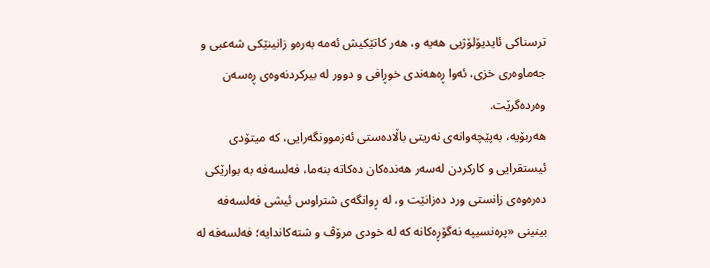ترسناکی ئایدیۆلۆژیی ھەیە و، ھەر کاتێکیش ئەمە بەرەو زانینێکی شەعبی و جەماوەری خزی، ئەوا ڕەھەندی خوڕافی و دوور لە بیرکردنەوەی ڕەسەن وەردەگرێت.
ھەربۆیە، بەپێچەوانەی نەریتی باڵادەستی ئەزموونگەرایی، کە میتۆدی ئیستقرایی و کارکردن لەسەر ھەندەکان دەکاتە بنەما، فەلسەفە بە بوارێکی دەرەوەی زانستی ورد دەزانێت و، لە ڕوانگەی شتراوس ئیشی فەلسەفە بینینی «پرەنسیپە نەگۆڕەکانە کە لە خودی مرۆڤ و شتەکاندایە؛ فەلسەفە لە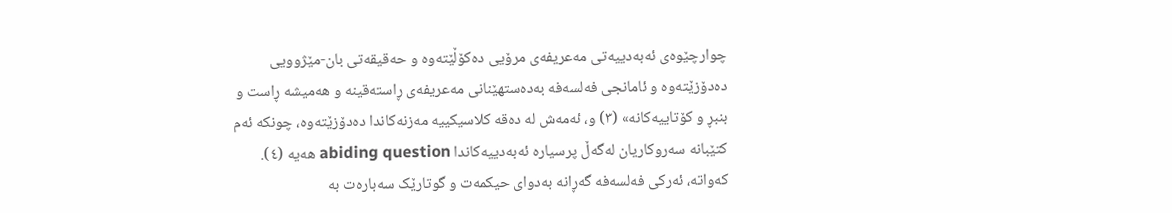چوارچێوەی ئەبەدییەتی مەعریفەی مرۆیی دەکۆڵێتەوە و حەقیقەتی بان-مێژوویی دەدۆزێتەوە و ئامانجی فەلسەفە بەدەستھێنانی مەعریفەی ڕاستەقینە و ھەمیشە ڕاست و بنبڕ و کۆتاییەکانە» (٣) و، ئەمەش لە دەقە کلاسیکییە مەزنەکاندا دەدۆزێتەوە، چونکە ئەم کتێبانە سەروکاریان لەگەڵ پرسیارە ئەبەدییەکاندا abiding question ھەیە (٤). کەواتە، ئەرکی فەلسەفە گەڕانە بەدوای حیکمەت و گوتارێک سەبارەت بە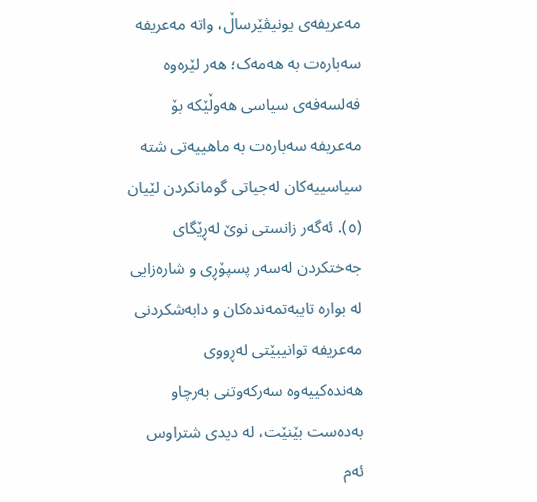مەعریفەی یونیڤێرساڵ، واتە مەعریفە سەبارەت بە ھەمەک؛ ھەر لێرەوە فەلسەفەی سیاسی ھەوڵێکە بۆ مەعریفە سەبارەت بە ماھییەتی شتە سیاسییەکان لەجیاتی گومانکردن لێیان (٥). ئەگەر زانستی نوێ لەڕێگای جەختکردن لەسەر پسپۆڕی و شارەزایی لە بوارە تایبەتمەندەکان و دابەشکردنی مەعریفە توانیبێتی لەڕووی ھەندەکییەوە سەرکەوتنی بەرچاو بەدەست بێنێت، لە دیدی شتراوس ئەم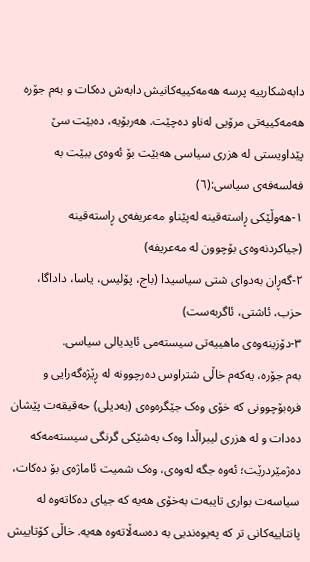دابەشکارییە پرسە ھەمەکییەکانیش دابەش دەکات و بەم جۆرە ھەمەکییەتی مرۆیی لەناو دەچێت. ھەربۆیە، دەبێت سێ پێداویستی لە ھزری سیاسی ھەبێت بۆ ئەوەی ببێت بە فەلسەفەی سیاسی:(٦)
١-ھەوڵێکی ڕاستەقینە لەپێناو مەعریفەی ڕاستەقینە (جیاکردنەوەی بۆچوون لە مەعریفە)
٢-گەڕان بەدوای شتی سیاسیدا (باج، پۆلیس، یاسا، داداگا، حزب، ئاشتی، ئاگربەست)
٣-دۆزینەوەی ماھییەتی سیستەمی ئایدیالی سیاسی.
بەم جۆرە، یەکەم خاڵی شتراوس دەرچوونە لە ڕێژەگەرایی و فرەبۆچوونی کە خۆی وەک جێگرەوەی (بەدیلی) حەقیقەت پێشان دەدات و لە ھزری لیبراڵدا وەک بەشێکی گرنگی سیستەمەکە دەژمێردرێت؛ ئەوە جگە لەوەی، وەک شمیت ئاماژەی بۆ دەکات، سیاسەت بواری تایبەت بەخۆی ھەیە کە جیای دەکاتەوە لە پانتاییەکانی تر کە پەیوەندیی بە دەسەڵاتەوە ھەیە. خاڵی کۆتاییش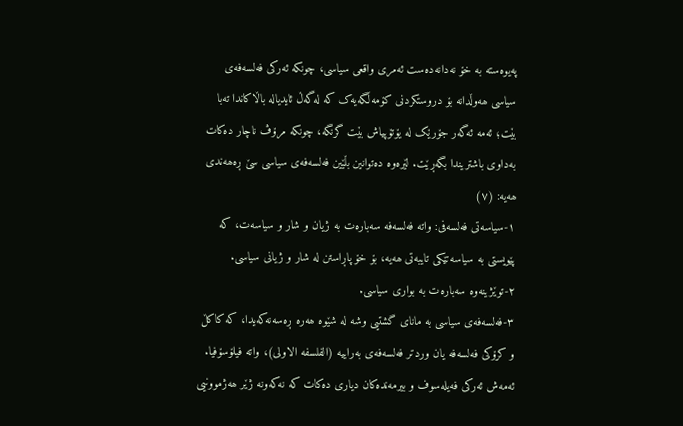پەیوەستە بە خۆ نەدانەدەست ئەمری واقعی سیاسی، چونکە ئەرکی فەلسەفەی سیاسی ھەوڵدانە بۆ دروستکردنی کۆمەڵگەیەک کە لەگەڵ ئایدیالە باڵاکاندا تەبا بێت؛ ئەمە ئەگەر جۆرێک لە یۆتۆپیاش بێت گرنگە، چونکە مرۆڤ ناچار دەکات بەداوی باشتریندا بگەڕێت. لێرەوە دەتوانین بڵێین فەلسەفەی سیاسی سێ ڕەھەندی ھەیە: (٧)
١-سیاسەتی فەلسەفی: واتە فەلسەفە سەبارەت بە ژیان و شار و سیاسەت، کە پێویستی بە سیاسەتێکی تایبەتی ھەیە، بۆ خۆ پاڕاستن لە شار و ژیانی سیاسی.
٢-توێژینەوە سەبارەت بە بواری سیاسی.
٣-فەلسەفەی سیاسی بە مانای گشتیی وشە لە شێوە ھەرە ڕەسەنەکەیدا، کە کاکڵ و کرۆکی فەلسەفە یان وردتر فەلسەفەی بەراییە (الفلسفە الاولی)، واتە فیلۆسۆفیا. ئەمەش ئەرکی فەیلەسوف و بیرمەندەکان دیاری دەکات کە نەکەونە ژێر ھەژموونیی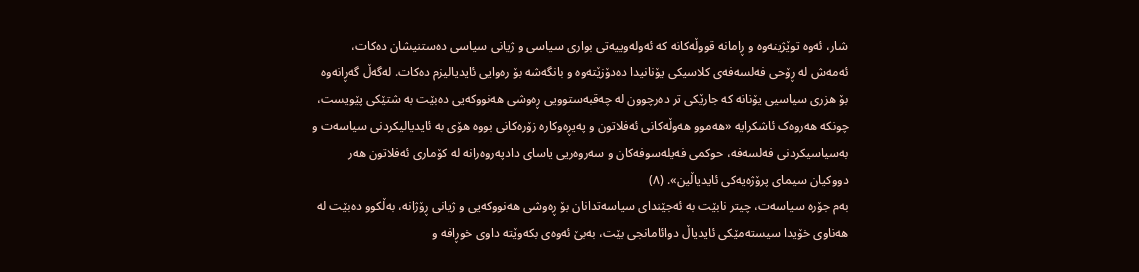شار، ئەوە توێژینەوە و ڕامانە قووڵەکانە کە ئەولەوییەتی بواری سیاسی و ژیانی سیاسی دەستنیشان دەکات، ئەمەش لە ڕۆحی فەلسەفەی کلاسیکی یۆنانیدا دەدۆزێتەوە و بانگەشە بۆ رەوایی ئایدیالیزم دەکات. لەگەڵ گەڕانەوە بۆ ھزری سیاسیی یۆنانە کە جارێکی تر دەرچوون لە چەقبەستوویی ڕەوشی ھەنووکەیی دەبێت بە شتێکی پێویست، چونکە ھەروەک ئاشکرایە «ھەموو ھەوڵەکانی ئەفلاتون و پەیڕەوکارە زۆرەکانی بووە ھۆی بە ئایدیالیکردنی سیاسەت و بەسیاسیکردنی فەلسەفە، حوکمی فەیلەسوفەکان و سەروەریی یاسای دادپەروەرانە لە کۆماری ئەفلاتون ھەر دووکیان سیمای پرۆژەیەکی ئایدیاڵین». (٨)
بەم جۆرە سیاسەت، چیتر نابێت بە ئەجێندای سیاسەتدانان بۆ ڕەوشی ھەنووکەیی و ژیانی ڕۆژانە، بەڵکوو دەبێت لە ھەناوی خۆیدا سیستەمێکی ئایدیاڵ دوائامانجی بێت، بەبێ ئەوەی بکەوێتە داوی خوڕافە و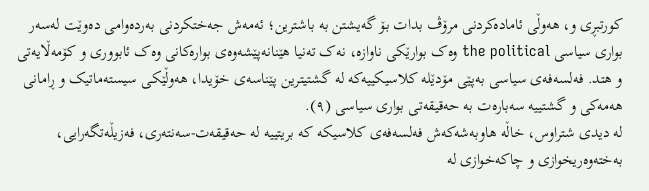کورتبڕی و، ھەوڵی ئامادەکردنی مرۆڤ بدات بۆ گەیشتن بە باشترین؛ ئەمەش جەختکردنی بەردەوامی دەوێت لەسەر بواری سیاسی the political وەک بوارێکی ناوازە، نەک تەنیا ھێنانەپێشەوەی بوارەکانی وەک ئابووری و کۆمەڵایەتی و ھتد. فەلسەفەی سیاسی بەپێی مۆدێلە کلاسیکییەکە لە گشتیترین پێناسەی خۆیدا، ھەوڵێکی سیستەماتیک و ڕامانی ھەمەکی و گشتییە سەبارەت بە حەقیقەتی بواری سیاسی (٩).
لە دیدی شتراوس، خاڵە ھاوبەشەکەش فەلسەفەی کلاسیکە کە بریتییە لە حەقیقەت-سەنتەری، فەزیڵەتگەرایی، بەختەوەریخوازی و چاکەخوازی لە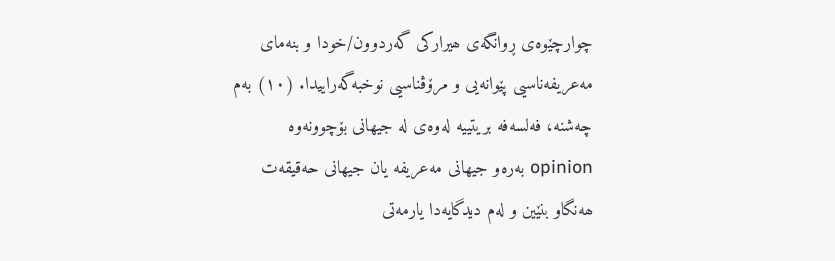چوارچێوەی ڕوانگەی ھیرارکی گەردوون/خودا و بنەمای مەعریفەناسیی پێوانەیی و مرۆڤناسیی نوخبەگەراییدا. (١٠) بەم چەشنە، فەلسەفە بریتییە لەوەی لە جیھانی بۆچوونەوە opinion بەرەو جیھانی مەعریفە یان جیھانی حەقیقەت ھەنگاو بنێین و لەم دیدگایەدا یارمەتی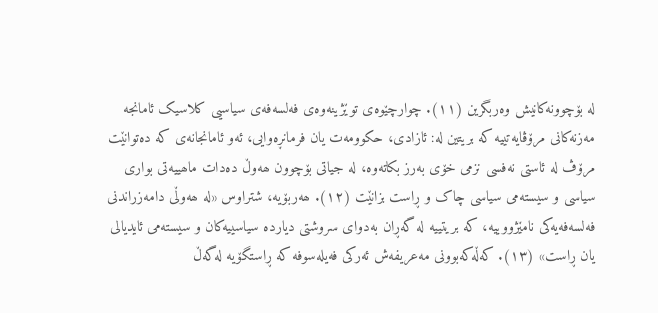لە بۆچوونەکانیش وەربگرین (١١). چوارچێوەی توێژینەوەی فەلسەفەی سیاسیی کلاسیک ئامانجە مەزنەکانی مرۆڤایەتییە کە بریتین لە: ئازادی، حکوومەت یان فرمانڕەوایی، ئەو ئامانجانەی کە دەتوانێت مرۆڤ لە ئاستی نەفسی نزمی خۆی بەرز بکاتەوە، لە جیاتی بۆچوون ھەوڵ دەدات ماھییەتی بواری سیاسی و سیستەمی سیاسی چاک و ڕاست بزانێت (١٢). ھەربۆیە، شتراوس «لە ھەوڵی دامەزراندنی فەلسەفەیەکی نامێژووییە، کە بریتییە لە گەڕان بەدوای سروشتی دیاردە سیاسییەکان و سیستەمی ئایدیالی یان ڕاست» (١٣). کەڵەکەبوونی مەعریفەش ئەرکی فەیلەسوفە کە ڕاستگۆیە لەگەڵ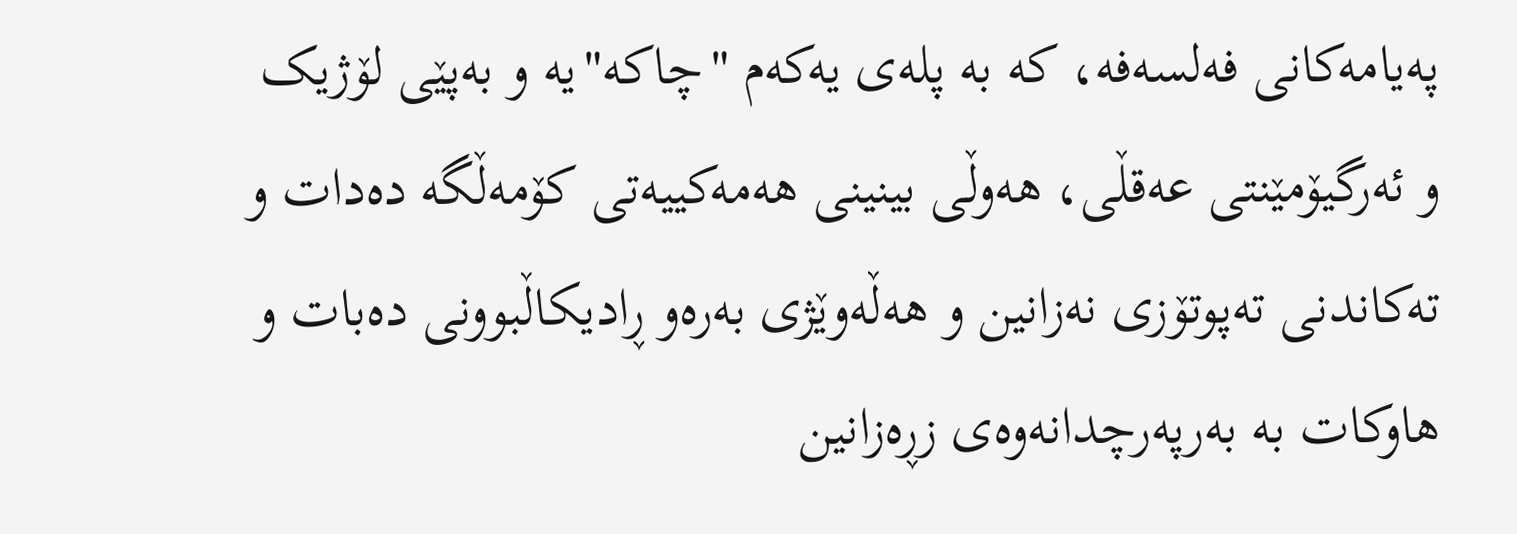پەیامەکانی فەلسەفە، کە بە پلەی یەکەم "چاکە"یە و بەپێی لۆژیک و ئەرگیۆمێنتی عەقڵی، ھەوڵی بینینی ھەمەکییەتی کۆمەڵگە دەدات و تەکاندنی تەپوتۆزی نەزانین و ھەڵەوێژی بەرەو ڕادیکاڵبوونی دەبات و ھاوکات بە بەرپەرچدانەوەی زڕەزانین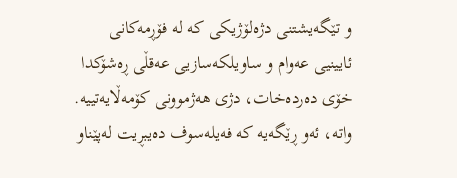و تێگەیشتنی دژەلۆژیکی کە لە فۆڕمەکانی ئایینیی عەوام و ساویلکەسازیی عەقڵی ڕەشۆکدا خۆی دەردەخات، دژی ھەژموونی کۆمەڵایەتییە. واتە، ئەو ڕێگەیە کە فەیلەسوف دەیبڕیت لەپێناو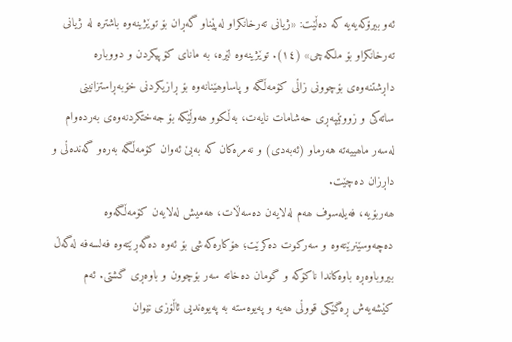ئەو بیرۆکەیەیە کە دەڵێت: «ژیانی تەرخانکراو لەپێناو گەڕان بۆ توێژینەوە باشترە لە ژیانی تەرخانکراو بۆ ملکەچی» (١٤). توێژینەوە لێرە، بە مانای کۆپیکردن و دووبارە داڕشتنەوەی بۆچوونی زاڵی کۆمەڵگە و پاساوھێنانەوە بۆ ڕازیکردنی خۆبەڕاستزانینی ساتەکی و زووتێپەڕی حەشامات نایەت، بەڵکوو ھەوڵێکە بۆ جەختکردنەوەی بەردەوام لەسەر ماھییەتە هەرماو (ئەبەدی) و نەمرەکان کە بەبێ ئەوان کۆمەڵگە بەرەو گەندەڵی و داڕزان دەچێت.
ھەربۆیە، فەیلەسوف ھەم لەلایەن دەسەڵات، ھەمیش لەلایەن کۆمەڵگەوە دەچەوسێنرێتەوە و سەرکوت دەکرێت؛ ھۆکارەکەشی بۆ ئەوە دەگەڕێتەوە فەلسەفە لەگەڵ بیروباوەڕە باوەکاندا ناکۆکە و گومان دەخاتە سەر بۆچوون و باوەڕی گشتی. ئەم کێشەیەش ڕەگێکی قووڵی ھەیە و پەیوەستە بە پەیوەندیی ئاڵۆزی نێوان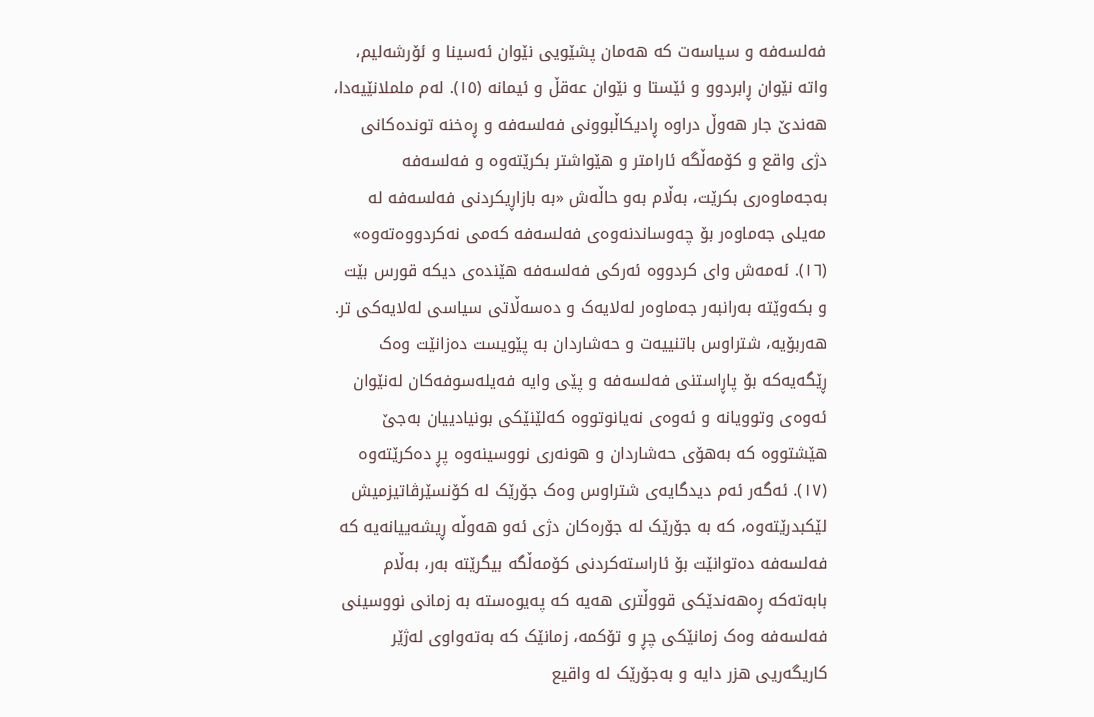فەلسەفە و سیاسەت کە ھەمان پشێویی نێوان ئەسینا و ئۆرشەلیم، واتە نێوان ڕابردوو و ئێستا و نێوان عەقڵ و ئیمانە (١٥). لەم ململانێیەدا، ھەندێ جار ھەوڵ دراوە ڕادیکاڵبوونی فەلسەفە و ڕەخنە توندەکانی دژی واقع و کۆمەڵگە ئارامتر و ھێواشتر بکرێتەوە و فەلسەفە بەجەماوەری بکرێت، بەڵام بەو حاڵەش «بە بازاڕیکردنی فەلسەفە لە مەیلی جەماوەر بۆ چەوساندنەوەی فەلسەفە کەمی نەکردووەتەوە» (١٦). ئەمەش وای کردووە ئەرکی فەلسەفە ھێندەی دیکە قورس بێت و بکەوێتە بەرانبەر جەماوەر لەلایەک و دەسەڵاتی سیاسی لەلایەکی تر. ھەربۆیە، شتراوس باتنییەت و حەشاردان بە پێویست دەزانێت وەک ڕێگەیەکە بۆ پاڕاستنی فەلسەفە و پێی وایە فەیلەسوفەکان لەنێوان ئەوەی وتوویانە و ئەوەی نەیانوتووە کەلێنێکی بونیادییان بەجێ ھێشتووە کە بەھۆی حەشاردان و ھونەری نووسینەوە پڕ دەکرێتەوە (١٧). ئەگەر ئەم دیدگایەی شتراوس وەک جۆرێک لە کۆنسێرڤاتیزمیش لێکبدرێتەوە، کە بە جۆرێک لە جۆرەکان دژی ئەو ھەوڵە ڕیشەییانەیە کە فەلسەفە دەتوانێت بۆ ئاراستەکردنی کۆمەڵگە بیگرێتە بەر، بەڵام بابەتەکە ڕەھەندێکی قووڵتری ھەیە کە پەیوەستە بە زمانی نووسینی فەلسەفە وەک زمانێکی چڕ و تۆکمە، زمانێک کە بەتەواوی لەژێر کاریگەریی ھزر دایە و بەجۆرێک لە واقیع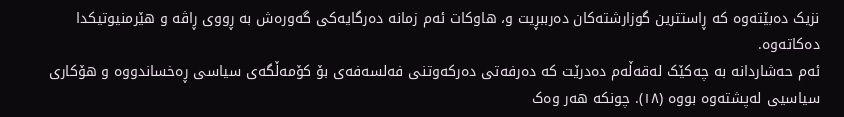نزیک دەبێتەوە کە ڕاستترین گوزارشتەکان دەرببڕیت و، ھاوکات ئەم زمانە دەرگایەکی گەورەش بە ڕووی ڕاڤە و ھێرمنیوتیکدا دەکاتەوە.
ئەم حەشاردانە بە چەکێک لەقەڵەم دەدرێت کە دەرفەتی دەرکەوتنی فەلسەفەی بۆ کۆمەڵگەی سیاسی ڕەخساندووە و ھۆکاری سیاسیی لەپشتەوە بووە (١٨). چونکە ھەر وەک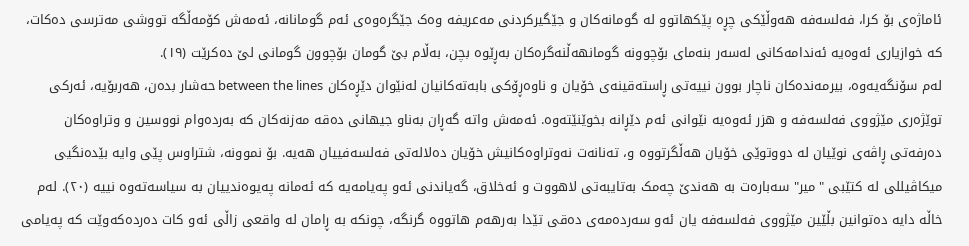ئاماژەی بۆ کرا، فەلسەفە ھەوڵێکی چڕە پێکهاتوو لە گومانەکان و جێگیرکردنی مەعریفە وەک جێگرەوەی ئەم گومانانە، ئەمەش کۆمەڵگە تووشی مەترسی دەکات، کە خوازیاری ئەوەیە ئەندامەکانی لەسەر بنەمای بۆچوونە گومانھەڵنەگرەکان بەڕێوە بچن، بەڵام بێ گومان بۆچوون گومانی لێ دەکرێت (١٩).
لەم سۆنگەیەوە، بیرمەندەکان ناچار بوون نییەتی ڕاستەقینەی خۆیان و ناوەڕۆکی بابەتەکانیان لەنێوان دێڕەکان between the lines حەشار بدەن، ھەربۆیە، ئەرکی توێژەری مێژووی فەلسەفە و ھزر ئەوەیە نێوانی ئەم دێڕانە بخوێنێتەوە. ئەمەش واتە گەڕان بەناو جیھانی دەقە مەزنەکان کە بەردەوام نووسین و وتراوەکان دەرفەتی ڕاڤەی نوێیان لە دووتوێی خۆیان ھەڵگرتووە و، تەنانەت نەوتراوەکانیش خۆیان دەلالەتی فەلسەفییان ھەیە. بۆ نموونە، شتراوس پێی وایە بێدەنگیی میکاڤیللی لە کتێبی "میر" سەبارەت بە ھەندێ چەمک بەتایبەتی لاھووت و ئەخلاق، گەیاندنی ئەو پەیامەیە کە ئەمانە پەیوەندییان بە سیاسەتەوە نییە (٢٠). لەم خاڵە دایە دەتوانین بڵێین مێژووی فەلسەفە یان ئەو سەردەمەی دەقی تێدا بەرھەم ھاتووە گرنگە، چونکە بە ڕامان لە واقعی زاڵی ئەو کات دەردەکەوێت کە پەیامی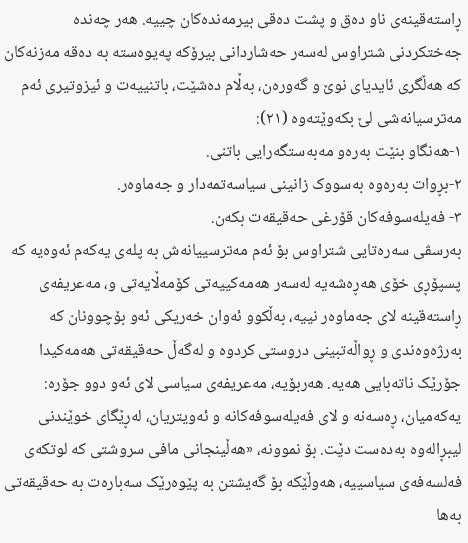ڕاستەقینەی ناو دەق و پشت دەقی بیرمەندەکان چییە. ھەر چەندە جەختکردنی شتراوس لەسەر حەشاردانی بیرۆکە پەیوەستە بە دەقە مەزنەکان کە ھەڵگری ئایدیای نوێ و گەورەن، بەڵام دەشێت، باتنییەت و ئیزوتیری ئەم مەترسیانەشی لێ بکەوێتەوە (٢١):
١-ھەنگاو بنێت بەرەو مەبەستگەرایی باتنی.
٢-بڕوات بەرەوە بەسووک زانینی سیاسەتمەدار و جەماوەر.
٣- فەیلەسوفەکان قۆرغی حەقیقەت بکەن.
بەرسڤی سەرەتایی شتراوس بۆ ئەم مەترسییانەش بە پلەی یەکەم ئەوەیە کە پسپۆڕی خۆی ھەڕەشەیە لەسەر ھەمەکییەتی کۆمەڵایەتی و، مەعریفەی ڕاستەقینە لای جەماوەر نییە، بەڵکوو ئەوان خەریکی ئەو بۆچوونان کە بەرژەوەندی و ڕواڵەتبینی دروستی کردوە و لەگەڵ حەقیقەتی ھەمەکیدا جۆرێک ناتەبایی ھەیە. ھەربۆیە، مەعریفەی سیاسی لای ئەو دوو جۆرە: یەکەمیان، ڕەسەنە و لای فەیلەسوفەکانە و ئەویتریان، لەڕێگای خوێندنی لیبڕالەوە بەدەست دێت. بۆ نموونە، «ھەڵینجانی مافی سروشتی کە لوتکەی فەلسەفەی سیاسییە، ھەوڵێکە بۆ گەیشتن بە پێوەرێک سەبارەت بە حەقیقەتی بەھا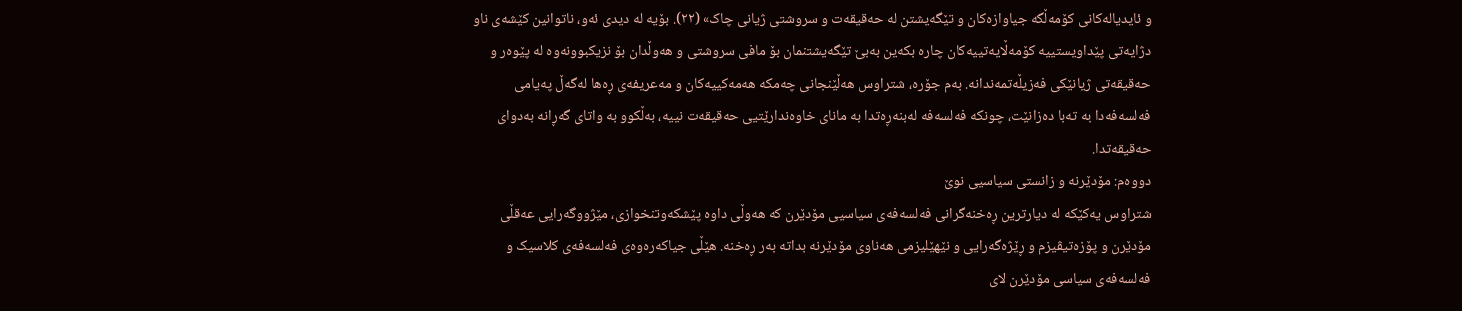و ئایدیالەکانی کۆمەڵگە جیاوازەکان و تێگەیشتن لە حەقیقەت و سروشتی ژیانی چاک» (٢٢). بۆیە لە دیدی ئەو، ناتوانین کێشەی ناو دژایەتی پێداویستییە کۆمەڵایەتییەکان چارە بکەین بەبێ تێگەیشتنمان بۆ مافی سروشتی و ھەوڵدان بۆ نزیکبوونەوە لە پێوەر و حەقیقەتی ژیانێکی فەزیڵەتمەندانە. بەم جۆرە، شتراوس ھەڵێنجانی چەمکە ھەمەکییەکان و مەعریفەی ڕەھا لەگەڵ پەیامی فەلسەفەدا بە تەبا دەزانێت، چونکە فەلسەفە لەبنەڕەتدا بە مانای خاوەندارێتیی حەقیقەت نییە، بەڵکوو بە واتای گەڕانە بەدوای حەقیقەتدا.
دووەم: مۆدێرنە و زانستی سیاسیی نوێ
شتراوس یەکێکە لە دیارترین ڕەخنەگرانی فەلسەفەی سیاسیی مۆدێرن کە ھەوڵی داوە پێشکەوتنخوازی، مێژووگەرایی عەقڵی مۆدێرن و پۆزەتیڤیزم و ڕێژەگەرایی و نێھێلیزمی ھەناوی مۆدێرنە بداتە بەر ڕەخنە. ھێڵی جیاکەرەوەی فەلسەفەی کلاسیک و فەلسەفەی سیاسی مۆدێرن لای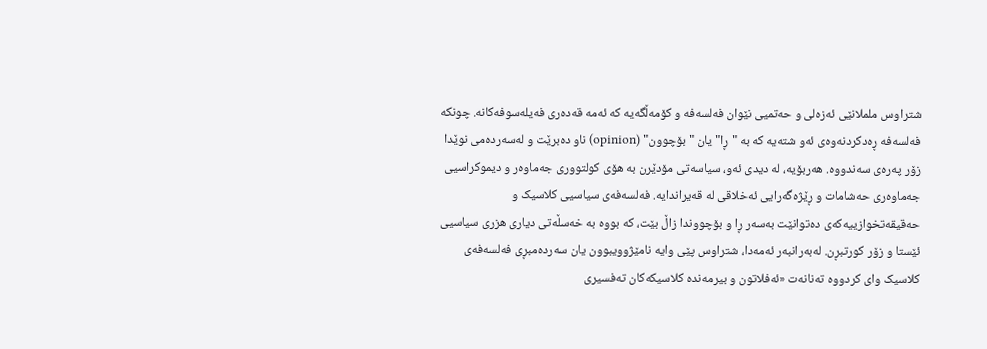شتراوس ململانێی ئەزەلی و حەتمیی نێوان فەلسەفە و کۆمەڵگەیە کە ئەمە قەدەری فەیلەسوفەکانە. چونکە فەلسەفە ڕەدکردنەوەی ئەو شتەیە کە بە "ڕا" یان "بۆچوون" (opinion) ناو دەبرێت و لەسەردەمی نوێدا زۆر پەرەی سەندووە. ھەربۆیە، لە دیدی ئەو، سیاسەتی مۆدێرن بە ھۆی کولتووری جەماوەر و دیموکراسیی جەماوەری حەشامات و ڕێژەگەرایی ئەخلاقی لە قەیراندایە. فەلسەفەی سیاسیی کلاسیک و حەقیقەتخوازییەکەی دەتوانێت بەسەر ڕا و بۆچووندا زاڵ بێت، کە بووە بە خەسڵەتی دیاری ھزری سیاسیی ئێستا و زۆر کورتبڕن. لەبەرانبەر ئەمەدا، شتراوس پێی وایە نامێژوویبوون یان سەردەمبڕی فەلسەفەی کلاسیک وای کردووە تەنانەت «ئەفلاتون و بیرمەندە کلاسیکەکان تەفسیری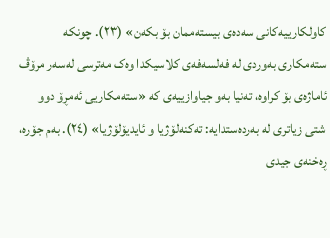کاولکارییەکانی سەدەی بیستەممان بۆ بکەن» (٢٣). چونکە ستەمکاری بەوردی لە فەلسەفەی کلاسیکدا وەک مەترسی لەسەر مرۆڤ ئاماژەی بۆ کراوە، تەنیا بەو جیاوازییەی کە «ستەمکاریی ئەمڕۆ دوو شتی زیاتری لە بەردەستدایە: تەکنەلۆژیا و ئایدیۆلۆژیا» (٢٤). بەم جۆرە، ڕەخنەی جیدی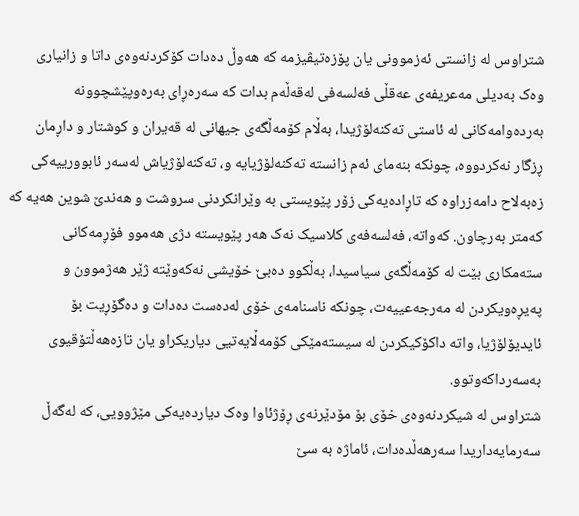شتراوس لە زانستی ئەزموونی یان پۆزەتیڤیزمە کە ھەوڵ دەدات کۆکردنەوەی داتا و زانیاری وەک بەدیلی مەعریفەی عەقڵی فەلسەفی لەقەڵەم بدات کە سەرەڕای بەرەوپێشچوونە بەردەوامەکانی لە ئاستی تەکنەلۆژیدا، بەڵام کۆمەڵگەی جیھانی لە قەیران و کوشتار و داڕمان ڕزگار نەکردووە، چونکە بنەمای ئەم زانستە تەکنەلۆژیایە و، تەکنەلۆژیاش لەسەر ئابوورییەکی زەبەلاح دامەزراوە کە تاڕادەیەکی زۆر پێویستی بە وێرانکردنی سروشت و ھەندێ شوین ھەیە کە کەمتر بەرچاون. کەواتە، فەلسەفەی کلاسیک نەک ھەر پێویستە دژی ھەموو فۆڕمەکانی ستەمکاری بێت لە کۆمەڵگەی سیاسیدا، بەڵکوو دەبێ خۆیشی نەکەوێتە ژێر ھەژموون و پەیڕەویکردن لە مەرجەعییەت، چونکە ناسنامەی خۆی لەدەست دەدات و دەگۆڕیت بۆ ئایدیۆلۆژیا، واتە داکۆکیکردن لە سیستەمێکی کۆمەڵایەتیی دیاریکراو یان تازەھەڵتۆقیوی بەسەرداکەوتوو.
شتراوس لە شیکردنەوەی خۆی بۆ مۆدێرنەی ڕۆژئاوا وەک دیاردەیەکی مێژوویی، کە لەگەڵ سەرمایەداریدا سەرھەڵدەدات، ئاماژە بە سێ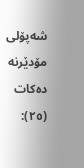شەپۆلی مۆدێرنە دەکات (٢٥):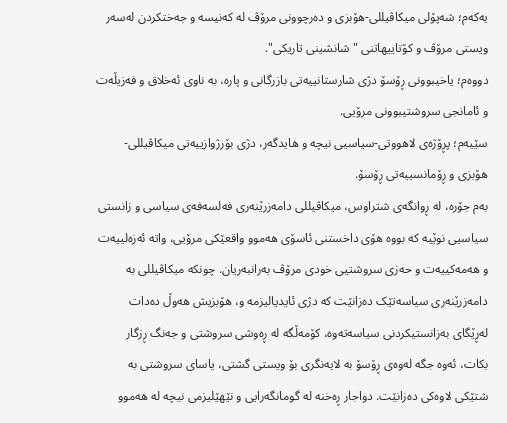یەکەم؛ شەپۆلی میکاڤیللی-ھۆبزی و دەرچوونی مرۆڤ لە کەنیسە و جەختکردن لەسەر ویستی مرۆڤ و کۆتاییھاتنی "شانشینی تاریکی".
دووەم؛ یاخیبوونی ڕۆسۆ دژی شارستانییەتی بازرگانی و پارە، بە ناوی ئەخلاق و فەزیڵەت و ئامانجی سروشتیبوونی مرۆیی.
سێیەم؛ پڕۆژەی لاھووتی-سیاسیی نیچە و ھایدگەر، دژی بۆرژوازییەتی میکاڤیللی-ھۆبزی و ڕۆمانسییەتی ڕۆسۆ.
بەم جۆرە، لە ڕوانگەی شتراوس، میکاڤیللی دامەزرێنەری فەلسەفەی سیاسی و زانستی سیاسیی نوێیە کە بووە ھۆی داخستنی ئاسۆی ھەموو واقعێکی مرۆیی، واتە ئەزەلییەت و ھەمەکییەت و حەزی سروشتیی خودی مرۆڤ بەرانبەریان. چونکە میکاڤیللی بە دامەزرێنەری سیاسەتێک دەزانێت کە دژی ئایدیالیزمە و، ھۆبزیش ھەوڵ دەدات لەڕێگای بەزانستیکردنی سیاسەتەوە، کۆمەڵگە لە ڕەوشی سروشتی و جەنگ ڕزگار بکات، ئەوە جگە لەوەی ڕۆسۆ بە لایەنگری بۆ ویستی گشتی، یاسای سروشتی بە شتێکی لاوەکی دەزانێت. دواجار ڕەخنە لە گومانگەرایی و نێھێلیزمی نیچە لە ھەموو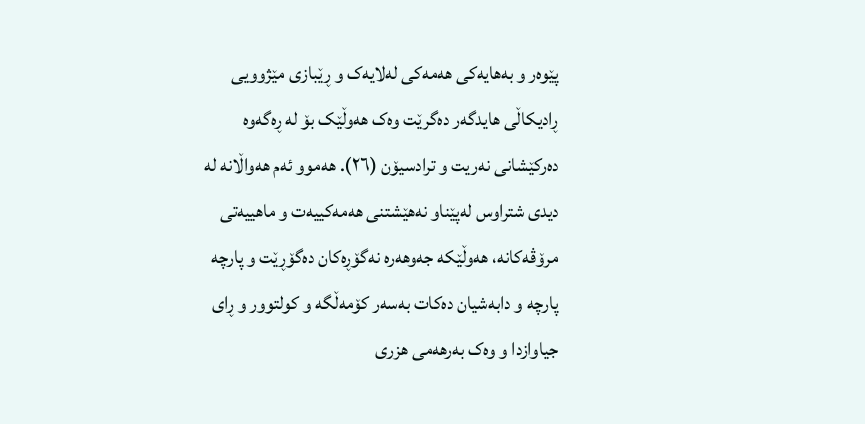پێوەر و بەھایەکی ھەمەکی لەلایەک و ڕێبازی مێژوویی ڕادیکاڵی ھایدگەر دەگرێت وەک ھەوڵێک بۆ لە ڕەگەوە دەرکێشانی نەریت و ترادسیۆن (٢٦). ھەموو ئەم ھەواڵانە لە دیدی شتراوس لەپێناو نەھێشتنی ھەمەکییەت و ماھییەتی مرۆڤەکانە، ھەوڵێکە جەوھەرە نەگۆڕەکان دەگۆڕێت و پارچە پارچە و دابەشیان دەکات بەسەر کۆمەڵگە و کولتوور و ڕای جیاوازدا و وەک بەرھەمی ھزری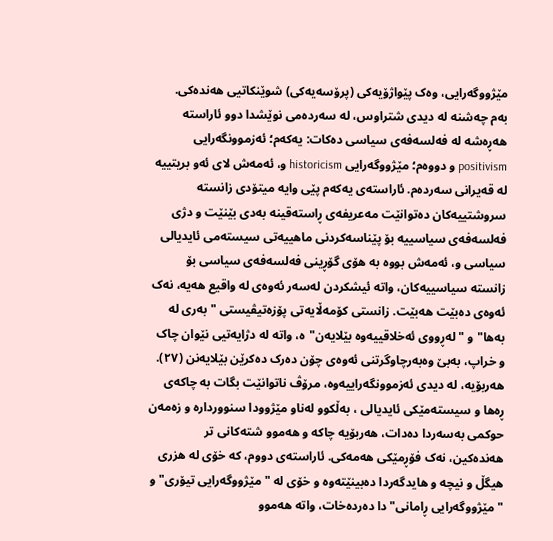مێژووگەرایی، وەک پێواژۆیەکی (پرۆسەیەکی) شوێنکاتیی ھەندەکی.
بەم چەشنە لە دیدی شتراوس، لە سەردەمی نوێشدا دوو ئاراستە ھەڕەشە لە فەلسەفەی سیاسی دەکات: یەکەم؛ ئەزموونگەرایی positivism و دووەم؛ مێژووگەرایی historicism و، ئەمەش لای ئەو بریتییە لە قەیرانی سەردەم. ئاراستەی یەکەم پێی وایە میتۆدی زانستە سروشتییەکان دەتوانێت مەعریفەی ڕاستەقینە بەدی بێنێت و دژی فەلسەفەی سیاسییە بۆ پێناسەکردنی ماھییەتی سیستەمی ئایدیالی سیاسی و، ئەمەش بووە بە ھۆی گۆڕینی فەلسەفەی سیاسی بۆ زانستە سیاسییەکان، واتە ئیشکردن لەسەر ئەوەی لە واقیع ھەیە، نەک ئەوەی دەبێت ھەبێت. زانستی کۆمەڵایەتی پۆزەتیڤیستی "بەری لە بەھا" و " لەڕووی ئەخلاقییەوە بێلایەن"ە، واتە لە دژایەتیی نێوان چاک و خراپ، بەبێ وەبەرچاوگرتنی ئەوەی چۆن دەرک دەکرێن بێلایەنن (٢٧). ھەربۆیە، لە دیدی ئەزموونگەراییەوە، مرۆڤ ناتوانێت بگات بە چاکەی ڕەھا و سیستەمێکی ئایدیالی ، بەڵکوو لەناو مێژوودا سنووردارە و زەمەن حوکمی بەسەردا دەدات، ھەربۆیە چاکە و ھەموو شتەکانی تر ھەندەکین، نەک فۆڕمێکی ھەمەکی. ئاراستەی دووم، کە خۆی لە ھزری ھیگڵ و نیچە و ھایدگەردا دەبینێتەوە و خۆی لە "مێژووگەرایی تیۆری" و "مێژووگەرایی ڕامانی"دا دەردەخات، واتە ھەموو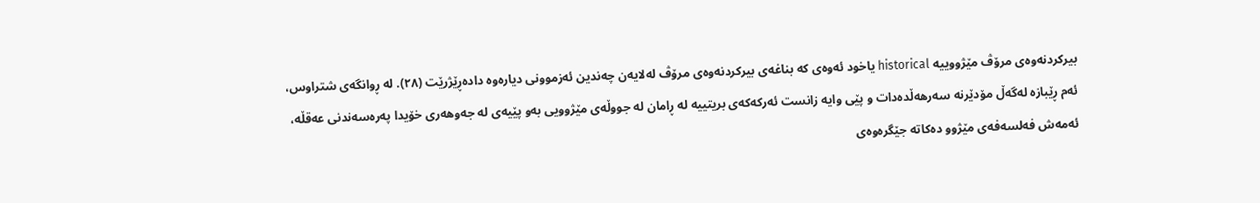بیرکردنەوەی مرۆڤ مێژووییە historical یاخود ئەوەی کە بناغەی بیرکردنەوەی مرۆڤ لەلایەن چەندین ئەزموونی دیارەوە دادەڕێژرێت (٢٨). لە ڕوانگەی شتراوس، ئەم ڕێبازە لەگەڵ مۆدێرنە سەرھەڵدەدات و پێی وایە زانست ئەرکەکەی بریتییە لە ڕامان لە جووڵەی مێژوویی بەو پێیەی لە جەوھەری خۆیدا پەرەسەندنی عەقڵە، ئەمەش فەلسەفەی مێژوو دەکاتە جێگرەوەی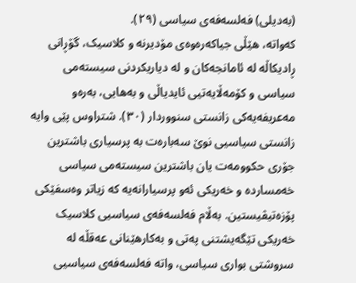(بەدیلی) فەلسەفەی سیاسی (٢٩).
کەواتە، ھێڵی جیاکەرەوەی مۆدیرنە و کلاسیک، گۆڕانی ڕادیکاڵە لە ئامانجەکان و لە دیاریکردنی سیستەمی سیاسی و کۆمەڵایەتیی ئایدیاڵی و بەھایی، بەرەو مەعریفەیەکی زانستی سنووردار (٣٠). شتراوس پێی وایە زانستی سیاسیی نوێ سەبارەت بە پرسیاری باشترین جۆری حکوومەت یان باشترین سیستەمی سیاسی خەمساردە و خەریکی ئەو پرسیارانەیە کە زیاتر وەسفێکی پۆزەتیڤیستین. بەڵام فەلسەفەی سیاسیی کلاسیک خەریکی تێگەیشتنی پەتی و بەکارھێنانی عەقڵە لە سروشتی بواری سیاسی، واتە فەلسەفەی سیاسیی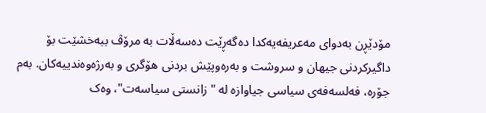مۆدێڕن بەدوای مەعریفەیەکدا دەگەڕێت دەسەڵات بە مرۆڤ ببەخشێت بۆ داگیرکردنی جیھان و سروشت و بەرەوپێش بردنی ھۆگری و بەرژەوەندییەکان. بەم جۆرە، فەلسەفەی سیاسی جیاوازە لە "زانستی سیاسەت"، وەک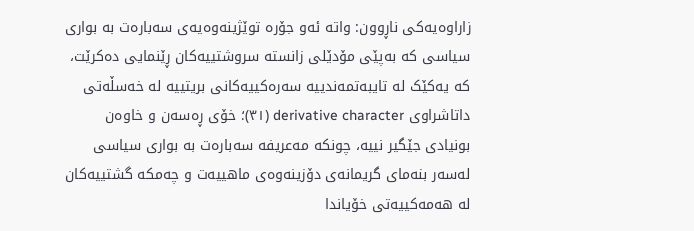زاراوەیەکی ناڕوون: واتە ئەو جۆرە توێژینەوەیەی سەبارەت بە بواری سیاسی کە بەپێی مۆدێلی زانستە سروشتییەکان ڕێنمایی دەکرێت، کە یەکێک لە تایبەتمەندییە سەرەکییەکانی بریتییە لە خەسڵەتی داتاشراوی derivative character (٣١)؛ خۆی ڕەسەن و خاوەن بونیادی جێگیر نییە، چونکە مەعریفە سەبارەت بە بواری سیاسی لەسەر بنەمای گریمانەی دۆزینەوەی ماھییەت و چەمکە گشتییەکان لە ھەمەکییەتی خۆیاندا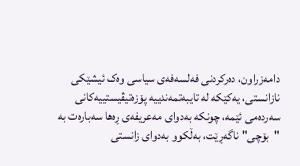دامەزراون، دەرکردنی فەلسەفەی سیاسی وەک ئیشێکی نازانستی، یەکێکە لە تایبەتمەندییە پۆزەتیڤیستییەکانی سەردەمی ئێمە، چونکە بەدوای مەعریفەی ڕەھا سەبارەت بە "بۆچی" ناگەڕێت، بەڵکوو بەدوای زانستی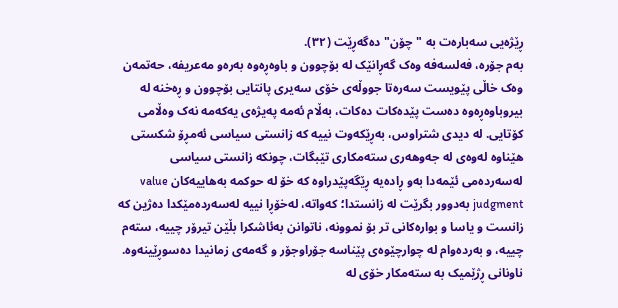ڕێژەیی سەبارەت بە "چۆن" دەگەڕێت (٣٢).
بەم جۆرە، فەلسەفە وەک گەڕانێک لە بۆچوون و باوەڕەوە بەرەو مەعریفە، حەتمەن وەک خاڵی پێویست سەرەتا جووڵەی خۆی سەیری پانتایی بۆچوون و ڕەخنە لە بیروباوەڕەوە دەست پێدەکات دەکات، بەڵام ئەمە پەیژەی یەکەمە نەک وەڵامی کۆتایی. لە دیدی شتراوس، بەڕێکەوت نییە کە زانستی سیاسی ئەمڕۆ شکستی ھێناوە لەوەی لە جەوھەری ستەمکاری تێبگات، چونکە زانستی سیاسی لەسەردەمی ئێمەدا بەو ڕادەیە ڕێگەپێدراوە کە خۆ لە حوکمە بەھاییەکان value judgment بەدوور بگرێت لە زانستدا؛ کەواتە، لەخۆڕا نییە لەسەردەمێکدا دەژین کە زانست و یاسا و بوارەکانی تر بۆ نموونە، ناتوانن بەئاشکرا بڵێن تیرۆر چییە، ستەم چییە، و بەردەوام لە چوارچێوەی پێناسە جۆراوجۆر و گەمەی زمانیدا دەسوڕێینەوە. ناونانی ڕژێمیک بە ستەمکار خۆی لە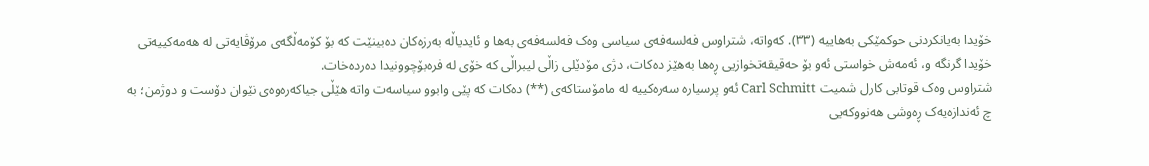خۆیدا بەیانکردنی حوکمێکی بەھاییە (٣٣). کەواتە، شتراوس فەلسەفەی سیاسی وەک فەلسەفەی بەھا و ئایدیاڵە بەرزەکان دەبینێت کە بۆ کۆمەڵگەی مرۆڤایەتی لە ھەمەکییەتی خۆیدا گرنگە و، ئەمەش خواستی ئەو بۆ حەقیقەتخوازیی ڕەھا بەھێز دەکات، دژی مۆدێلی زاڵی لیبراڵی کە خۆی لە فرەبۆچوونیدا دەردەخات.
شتراوس وەک قوتابی کارل شمیت Carl Schmitt ئەو پرسیارە سەرەکییە لە مامۆستاکەی (**) دەکات کە پێی وابوو سیاسەت واتە ھێڵی جیاکەرەوەی نێوان دۆست و دوژمن؛ بە چ ئەندازەیەک ڕەوشی ھەنووکەیی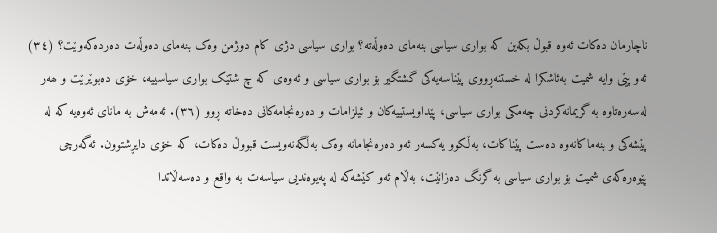ناچارمان دەکات ئەوە قبوڵ بکەین کە بواری سیاسی بنەمای دەوڵەتە؟ بواری سیاسی دژی کام دوژمن وەک بنەمای دەوڵەت دەردەکەوێت؟ (٣٤) ئەو پێی وایە شمیت بەئاشکرا لە خستنەڕووی پێناسەیەکی گشتگیر بۆ بواری سیاسی و ئەوەی کە چ شتێک بواری سیاسییە، خۆی دەبوێرێت و ھەر لەسەرەتاوە بە گریمانەکردنی چەمکی بواری سیاسی، پێداویستییەکان و ئیلزامات و دەرەنجامەکانی دەخاتە ڕوو (٣٦). ئەمەش بە مانای ئەوەیە کە لە پێشەکی و بنەماکانەوە دەست پێناکات، بەڵکوو یەکسەر ئەو دەرەنجامانە وەک بەڵگەنەویست قبووڵ دەکات، کە خۆی دایڕشتوون. ئەگەرچی پێوەرەکەی شمیت بۆ بواری سیاسی بە گرنگ دەزانێت، بەڵام ئەو کێشەکە لە پەیوەندیی سیاسەت بە واقع و دەسەڵاتدا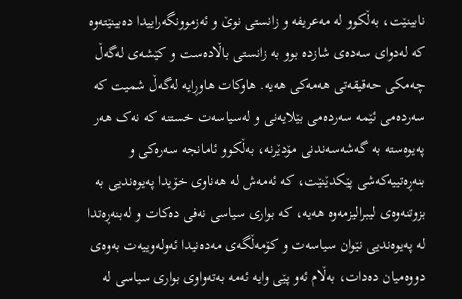نابینێت، بەڵکوو لە مەعریفە و زانستی نوێ و ئەزموونگەراییدا دەبینێتەوە کە لەدوای سەدەی شازدە بوو بە زانستی باڵادەست و کێشەی لەگەڵ چەمکی حەقیقەتی ھەمەکی ھەیە. ھاوکات ھاوڕایە لەگەڵ شمیت کە سەردەمی ئێمە سەردەمی بێلایەنی و لەسیاسەت خستنە کە نەک ھەر پەیوەستە بە گەشەسەندنی مۆدێرنە، بەڵکوو ئامانجە سەرەکی و بنەڕەتییەکەشی پێکدێنێت، کە ئەمەش لە ھەناوی خۆیدا پەیوەندیی بە بزوتنەوەی لیبرالیزمەوە ھەیە، کە بواری سیاسی نەفی دەکات و لەبنەڕەتدا لە پەیوەندیی نێوان سیاسەت و کۆمەڵگەی مەدەنیدا ئەولەوییەت بەوەی دووەمیان دەدات، بەڵام ئەو پێی وایە ئەمە بەتەواوی بواری سیاسی لە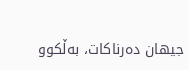جیھان دەرناکات، بەڵکوو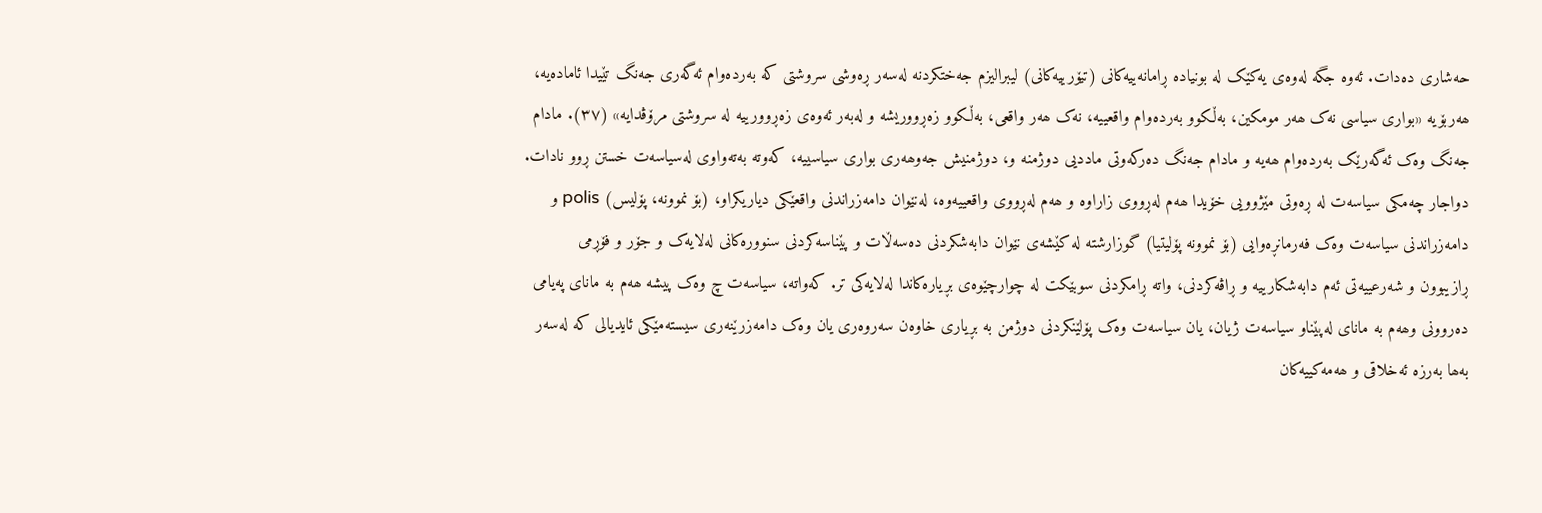حەشاری دەدات. ئەوە جگە لەوەی یەکێک لە بونیادە ڕامانەییەکانی (تیۆرییەکانی) لیبرالیزم جەختکردنە لەسەر ڕەوشی سروشتی کە بەردەوام ئەگەری جەنگ تێیدا ئامادەیە، ھەربۆیە «بواری سیاسی نەک ھەر مومکین، بەڵکوو بەردەوام واقعییە، نەک ھەر واقعی، بەڵکوو زەڕووریشە و لەبەر ئەوەی زەڕوورییە لە سروشتی مرۆڤدایە» (٣٧). مادام جەنگ وەک ئەگەرێک بەردەوام ھەیە و مادام جەنگ دەرکەوتی ماددیی دوژمنە و، دوژمنیش جەوھەری بواری سیاسییە، کەوتە بەتەواوی لەسیاسەت خستن ڕوو نادات.
دواجار چەمکی سیاسەت لە ڕەوتی مێژوویی خۆیدا ھەم لەڕووی زاراوە و ھەم لەڕووی واقعییەوە، لەنێوان دامەزراندنی واقعێکی دیاریکراو، (بۆ نموونە، پۆلیس) polis و دامەزراندنی سیاسەت وەک فەرمانڕەوایی (بۆ نموونە پۆلیتیا) گوزارشتە لە کێشەی نێوان دابەشکردنی دەسەڵات و پێناسەکردنی سنوورەکانی لەلایەک و جۆر و فۆڕمی ڕازیبوون و شەرعییەتی ئەم دابەشکارییە و ڕاڤەکردنی، واتە ڕامکردنی سوبێکت لە چوارچێوەی بڕیارەکاندا لەلایەکی تر. کەواتە، سیاسەت چ وەک پیشە ھەم بە مانای پەیامی دەروونی وھەم بە مانای لەپێناو سیاسەت ژیان، یان سیاسەت وەک پۆلێنکردنی دوژمن بە بڕیاری خاوەن سەروەری یان وەک دامەزرێنەری سیستەمێکی ئایدیالی کە لەسەر بەھا بەرزە ئەخلاقی و ھەمەکییەکان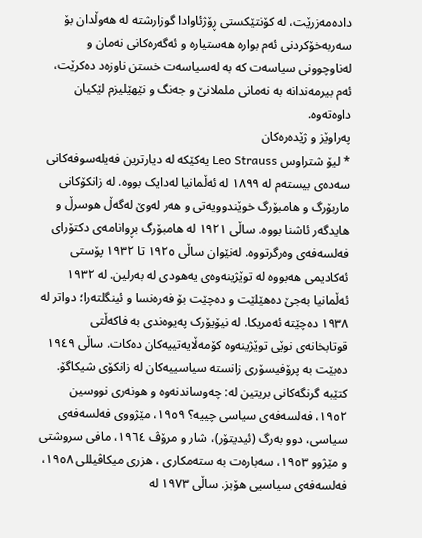دادەمەزرێت، لە کۆنتێکستی ڕۆژئاوادا گوزارشتە لە ھەوڵدان بۆ سەربەخۆکردنی ئەم بوارە ھەستیارە و ئەگەرەکانی نەمان و لەناوچوونی سیاسەت کە بە لەسیاسەت خستن ناوزەد دەکرێت، ئەم بیرمەندانە بە نەمانی ململانێ و جەنگ و نێھێلیزم لێکیان داوەتەوە.
پەراوێز و ژێدەرەکان
* لیۆ شتراوس Leo Strauss یەکێکە لە دیارترین فەیلەسوفەکانی سەدەی بیستەم لە ١٨٩٩ لە ئەڵمانیا لەدایک بووە. لە زانکۆکانی ماربۆرگ و ھامبۆرگ خوێندوویەتی و ھەر لەوێ لەگەڵ ھوسرڵ و ھایدگەر ئاشنا بووە. ساڵی ١٩٢١ لە ھامبۆرگ بڕوانامەی دکتۆرای فەلسەفەی وەرگرتووە. لەنێوان ساڵی ١٩٢٥ تا ١٩٣٢ پۆستی ئەکادیمی ھەبووە لە توێژینەوەی یەھودی لە بەرلین. لە ١٩٣٢ ئەڵمانیا بەجێ دەھێلێت و دەچێت بۆ فەرەنسا و ئینگلتەرا؛ دواتر لە ١٩٣٨ دەچێتە ئەمریکا. لە نیۆیۆرک پەیوەندی بە فاکەڵتی قوتابخانەی نوێی توێژینەوە کۆمەڵایەتییەکان دەکات. ساڵی ١٩٤٩ دەبێت بە پرۆفیسۆری زانستە سیاسییەکان لە زانکۆی شیکاگۆ.
کتێبە گرنگەکانی بریتین لە: چەوساندنەوە و ھونەری نووسین ١٩٥٢، فەلسەفەی سیاسی چییە؟ ١٩٥٩، مێژووی فەلسەفەی سیاسی، دوو بەرگ (ئیدیتۆر)، شار و مرۆڤ ١٩٦٤، مافی سروشتی و مێژوو ١٩٥٣، سەبارەت بە ستەمکاری ، ھزری میکاڤیللی ١٩٥٨، فەلسەفەی سیاسیی ھۆبز. ساڵی ١٩٧٣ لە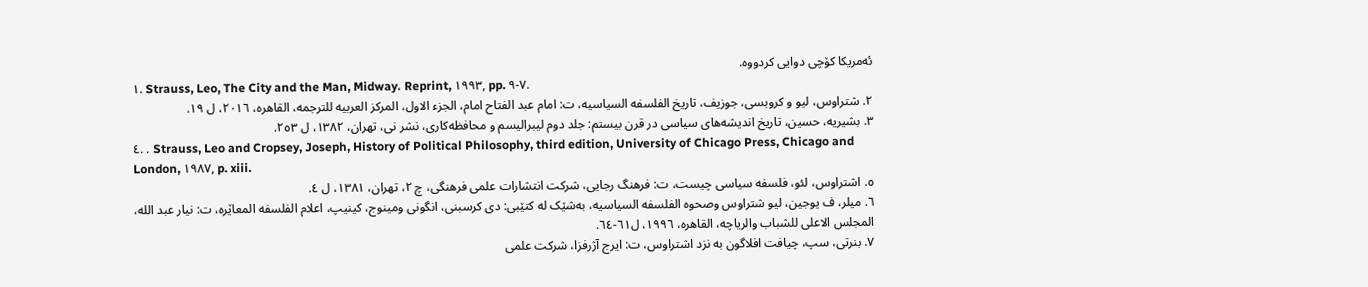ئەمریکا کۆچی دوایی کردووە.
١. Strauss, Leo, The City and the Man, Midway، Reprint, ١٩٩٣, pp. ٧-٩.
٢. شتراوس، لیو و کروبسی، جوزیف، تاریخ الفلسفە السیاسیە، ت: امام عبد الفتاح امام، الجزء الاول، المرکز العربیە للترجمە، القاھرە، ٢٠١٦، ل ١٩.
٣. بشیریە، حسین، تاریخ اندیشەھای سیاسی در قرن بیستم: جلد دوم لیبرالیسم و محافظەکاری، نشر نی، تھران، ١٣٨٢، ل ٢٥٣.
٤. . Strauss, Leo and Cropsey, Joseph, History of Political Philosophy, third edition, University of Chicago Press, Chicago and London, ١٩٨٧, p. xiii.
٥. اشتراوس، لئو، فلسفە سیاسی چیست، ت: فرھنگ رجایی، شرکت انتشارات علمی فرھنگی، چ ٢، تھران، ١٣٨١، ل ٤.
٦. میلر، ف یوجین، لیو شتراوس وصحوە الفلسفە السیاسیە، بەشێک لە کتێبی: دی کرسبنی، انگونی ومینوج، کینیپ، اعلام الفلسفە المعاێرە، ت: نیار عبد اللە، المجلس الاعلی للشباب والریاچە، القاھرە، ١٩٩٦، ل٦١-٦٤.
٧. بنرتی، سپ، چیافت افلاگون بە نزد اشتراوس، ت: ایرج آژرفزا، شرکت علمی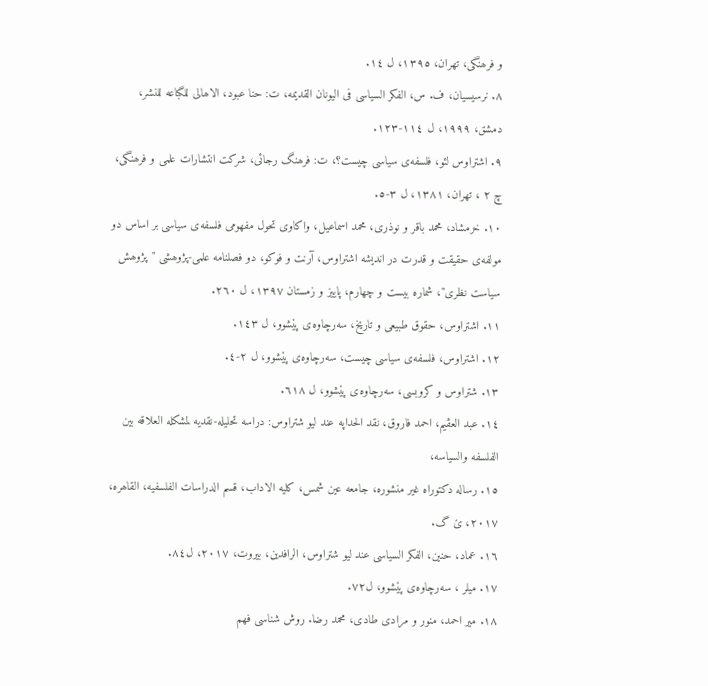و فرھنگی، تھران، ١٣٩٥، ل ١٤.
٨. نرسیسیان، ف. س، الفکر السیاسی فی الیونان القدیمە، ت: حنا عبود، الاھالی للگباعە للنشر، دمشق، ١٩٩٩، ل ١١٤-١٢٣.
٩. اشتراوس لئو، فلسفەی سیاسی چیست؟، ت: فرھنگ رجائی، شرکت انتشارات علمی و فرھنگی، چ ٢ ، تھران، ١٣٨١، ل ٣-٥.
١٠. خرمشاد، محمد باقر و نوذری، محمد اسماعیل، واکاوی تحول مفھومی فلسفەی سیاسی بر اساس دو مولفەی حقیقت و قدرت در اندیشە اشتراوس، آرنت و فوکو، دو فصلنامە علمی-پژوھشی "پژوھش سیاست نظری"، شمارە بیست و چھارم، پاییز و زمستان ١٣٩٧، ل ٢٦٠.
١١. اشتراوس، حقوق طبیعی و تاریخ، سەرچاوەی پێشوو، ل ١٤٣.
١٢. اشتراوس، فلسفەی سیاسی چیست، سەرچاوەی پێشوو، ل ٢-٤.
١٣. شتراوس و کروبسی، سەرچاوەی پێشوو، ل ٦١٨.
١٤. عبد العڤیم، احمد فاروق، نقد الحداپە عند لیو شتراوس: دراسە تحلیلە-نقدیە لمشکلە العلاقە بین الفلسفە والسیاسە،
١٥. رسالە دکتوراە غیر منشورە، جامعە عین شمس، کلیە الاداب، قسم الدراسات الفلسفیە، القاھرە، ٢٠١٧، ێ گ.
١٦. عماد، حنین، الفکر السیاسی عند لیو شتراوس، الرافدین، بیروت، ٢٠١٧، ل٨٤.
١٧. میلر ، سەرچاوەی پێشوو، ل٧٢.
١٨. میر احمد، منور و مرادی طادی، محمد رضا. روش شناسی فھم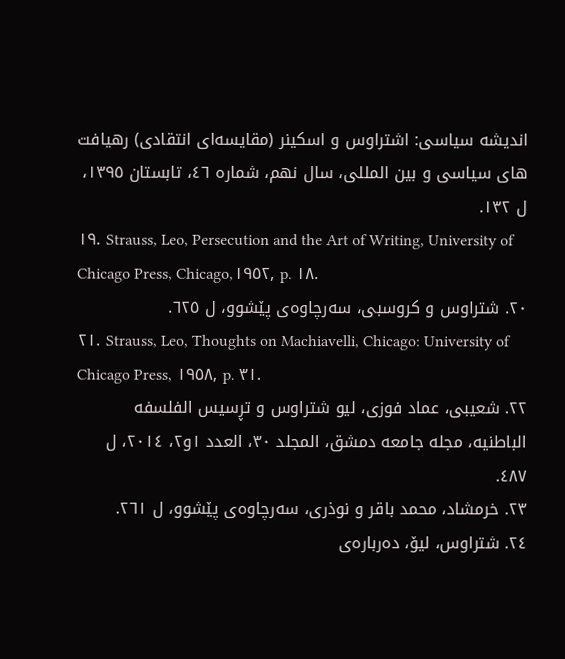اندیشە سیاسی: اشتراوس و اسکینر (مقایسەای انتقادی) رھیافت ھای سیاسی و بین المللی، سال نھم، شمارە ٤٦، تابستان ١٣٩٥، ل ١٣٢.
١٩. Strauss, Leo, Persecution and the Art of Writing, University of Chicago Press, Chicago,١٩٥٢, p. ١٨.
٢٠. شتراوس و کروسبی، سەرچاوەی پێشوو، ل ٦٢٥.
٢١. Strauss, Leo, Thoughts on Machiavelli, Chicago: University of Chicago Press, ١٩٥٨, p. ٣١.
٢٢. شعیبی، عماد فوزی، لیو شتراوس و تڕسیس الفلسفە الباطنیە، مجلە جامعە دمشق، المجلد ٣٠، العدد ١و٢، ٢٠١٤، ل ٤٨٧.
٢٣. خرمشاد، محمد باقر و نوذری، سەرچاوەی پێشوو، ل ٢٦١.
٢٤. شتراوس، لیۆ، دەربارەی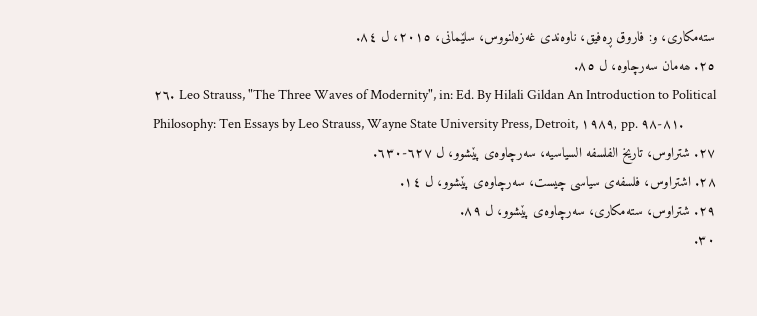ستەمکاری، و: فاروق ڕەفیق، ناوەندی غەزەلنووس، سلێمانی، ٢٠١٥، ل ٨٤.
٢٥. ھەمان سەرچاوە، ل ٨٥.
٢٦. Leo Strauss, "The Three Waves of Modernity", in: Ed. By Hilali Gildan An Introduction to Political Philosophy: Ten Essays by Leo Strauss, Wayne State University Press, Detroit, ١٩٨٩, pp. ٨١-٩٨.
٢٧. شتراوس، تاریخ الفلسفە السیاسیە، سەرچاوەی پێشوو، ل ٦٢٧-٦٣٠.
٢٨. اشتراوس، فلسفەی سیاسی چیست، سەرچاوەی پێشوو، ل ١٤.
٢٩. شتراوس، ستەمکاری، سەرچاوەی پێشوو، ل ٨٩.
٣٠.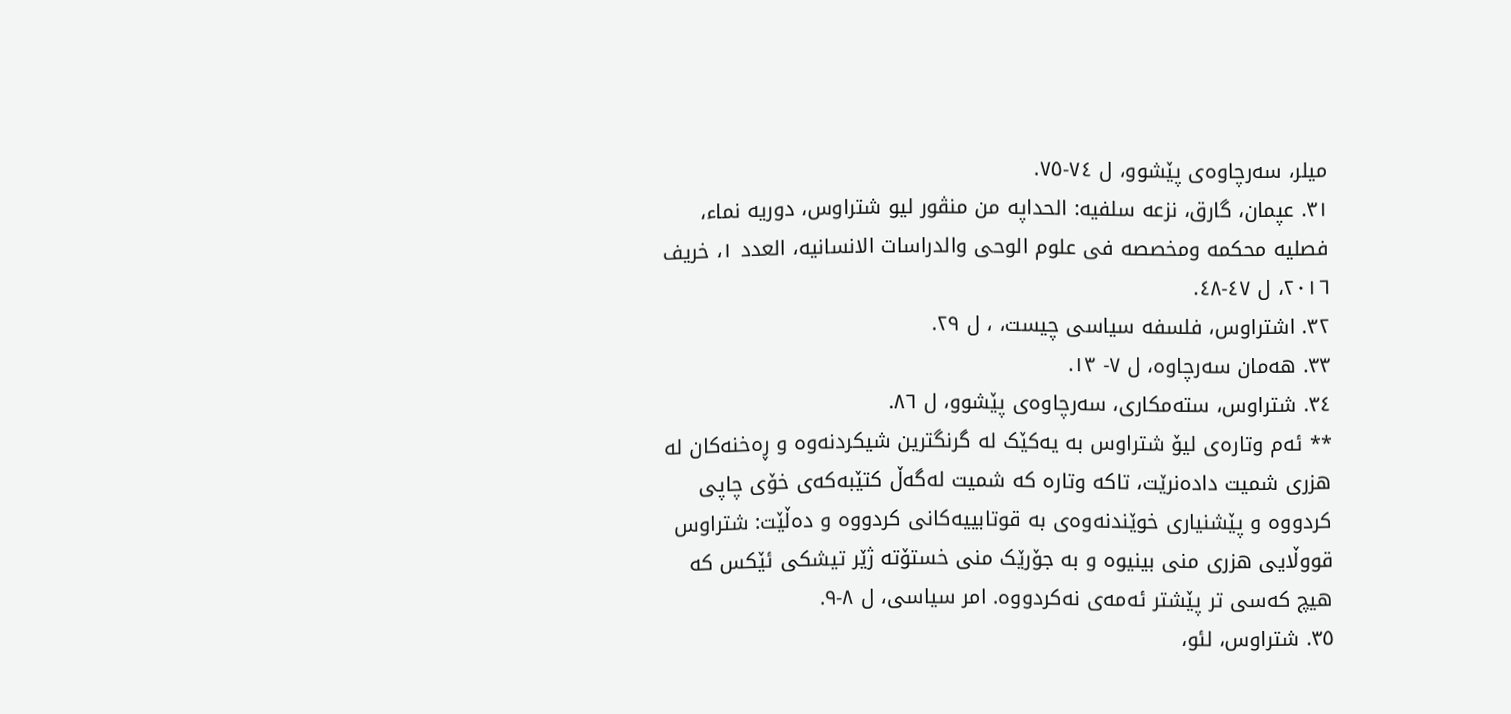میلر، سەرچاوەی پێشوو، ل ٧٤-٧٥.
٣١. عپمان، گارق، نزعە سلفیە: الحداپە من منڤور لیو شتراوس، دوریە نماء، فصلیە محکمە ومخصصە فی علوم الوحی والدراسات الانسانیە، العدد ١، خریف ٢٠١٦، ل ٤٧-٤٨.
٣٢. اشتراوس، فلسفە سیاسی چیست، ، ل ٢٩.
٣٣. ھەمان سەرچاوە، ل ٧- ١٣.
٣٤. شتراوس، ستەمکاری، سەرچاوەی پێشوو، ل ٨٦.
** ئەم وتارەی لیۆ شتراوس بە یەکێک لە گرنگترین شیکردنەوە و ڕەخنەکان لە ھزری شمیت دادەنرێت، تاکە وتارە کە شمیت لەگەڵ کتێبەکەی خۆی چاپی کردووە و پێشنیاری خوێندنەوەی بە قوتابییەکانی کردووە و دەڵێت: شتراوس قووڵایی ھزری منی بینیوە و بە جۆرێک منی خستۆتە ژێر تیشکی ئێکس کە ھیچ کەسی تر پێشتر ئەمەی نەکردووە. امر سیاسی، ل ٨-٩.
٣٥. شتراوس، لئو،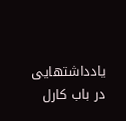یادداشتھایی در باب کارل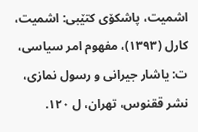اشمیت، پاشکۆی کتێبی: اشمیت، کارل (١٣٩٣)، مفھوم امر سیاسی، ت: یاشار جیرانی و رسول نمازی، نشر ققنوس، تھران، ل ١٢٠.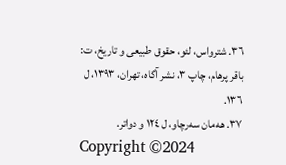٣٦. شترواس، لئو، حقوق طبیعی و تاریخ، ت: باقر پرھام، چاپ ٣، نشر آگاە، تھران، ١٣٩٣، ل ١٣٦.
٣٧. ھەمان سەرچاو، ل ١٢٤ و دواتر.
Copyright ©2024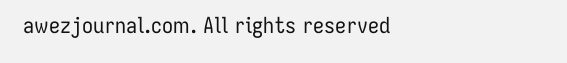awezjournal.com. All rights reserved